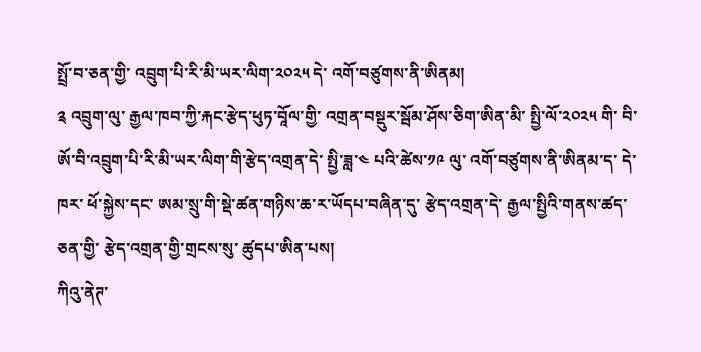སྤྲོ་བ་ཅན་གྱི་ འབྲུག་པི་རི་མི་ཡར་ལིག་༢༠༢༥ དེ་ འགོ་བཙུགས་ནི་ཨིནམ།
༉ འབྲུག་ལུ་ རྒྱལ་ཁབ་ཀྱི་རྐང་རྩེད་ཕུཏ་བཱོལ་གྱི་ འགྲན་བསྡུར་སྦོམ་ཤོས་ཅིག་ཨིན་མི་ སྤྱི་ལོ་༢༠༢༥ གི་ བི་ཨོ་བི་འབྲུག་པི་རི་མི་ཡར་ལིག་གི་རྩེད་འགྲན་དེ་ སྤྱི་ཟླ་༤ པའི་ཚེས་༡༩ ལུ་ འགོ་བཙུགས་ནི་ཨིནམ་ད་ དེ་ཁར་ ཕོ་སྐྱེས་དང་ ཨམ་སྲུ་གི་སྡེ་ཚན་གཉིས་ཆ་ར་ཡོདཔ་བཞིན་དུ་ རྩེད་འགྲན་དེ་ རྒྱལ་སྤྱིའི་གནས་ཚད་ཅན་གྱི་ རྩེད་འགྲན་གྱི་གྲངས་སུ་ ཚུདཔ་ཨིན་པས།
ཀིའུ་ནེཊ་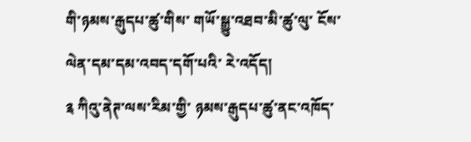གི་ཉམས་རྒུདཔ་ཚུ་གིས་ གཡོ་སྒྱུ་འཐབ་མི་ཚུ་ལུ་ ངོས་ལེན་དམ་དམ་འབད་དགོ་པའི་ རེ་འདོད།
༉ ཀིའུ་ནེཊ་ལས་རིམ་གྱི་ ཉམས་རྒུདཔ་ཚུ་ནང་འཁོད་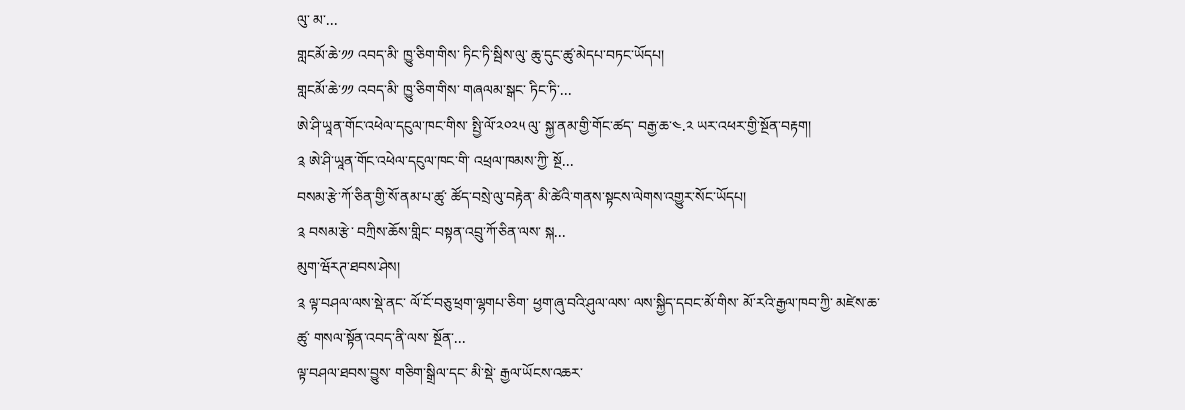ལུ་ མ་...
གླངམོ་ཆེ་༡༡ འབད་མི་ ཁྱུ་ཅིག་གིས་ ཏིང་ཏི་སྦིས་ལུ་ ཆུ་དུང་ཚུ་མེདཔ་བཏང་ཡོདཔ།
གླངམོ་ཆེ་༡༡ འབད་མི་ ཁྱུ་ཅིག་གིས་ གཞལམ་སྒང་ ཏིང་ཏི་...
ཨེ་ཤི་ཡཱན་གོང་འཕེལ་དངུལ་ཁང་གིས་ སྤྱི་ལོ་༢༠༢༥ ལུ་ སྐྱ་ནམ་གྱི་གོང་ཚད་ བརྒྱ་ཆ་༤.༢ ཡར་འཕར་གྱི་སྔོན་བརྟག།
༉ ཨེ་ཤི་ཡཱན་གོང་འཕེལ་དངུལ་ཁང་གི་ འཕྲལ་ཁམས་ཀྱི་ སྔོ...
བསམ་རྩེ་ཀོ་ཅིན་གྱི་སོ་ནམ་པ་ཚུ་ ཚོད་བསྲེ་ལུ་བརྟེན་ མི་ཚེའི་གནས་སྟངས་ལེགས་འགྱུར་སོང་ཡོདཔ།
༉ བསམ་རྩེ་ བཀྲིས་ཆོས་གླིང་ བསྟན་འབྲུ་ཀོ་ཅིན་ལས་ སྐ...
མུག་ཝོརཊ་ཐབས་ཤེས།
༉ ལྟ་བཤལ་ལས་སྡེ་ནང་ ལོ་ངོ་བཅུ་ཕྲག་ལྷགཔ་ཅིག་ ཕྱག་ཞུ་བའི་ཤུལ་ལས་ ལས་སྐྱིད་དབང་མོ་གིས་ མོ་རའི་རྒྱལ་ཁབ་ཀྱི་ མཛེས་ཆ་ཚུ་ གསལ་སྟོན་འབད་ནི་ལས་ སྔོན་...
ལྟ་བཤལ་ཐབས་བྱུས་ གཅིག་སྒྲིལ་དང་ མི་སྡེ་ རྒྱལ་ཡོངས་འཆར་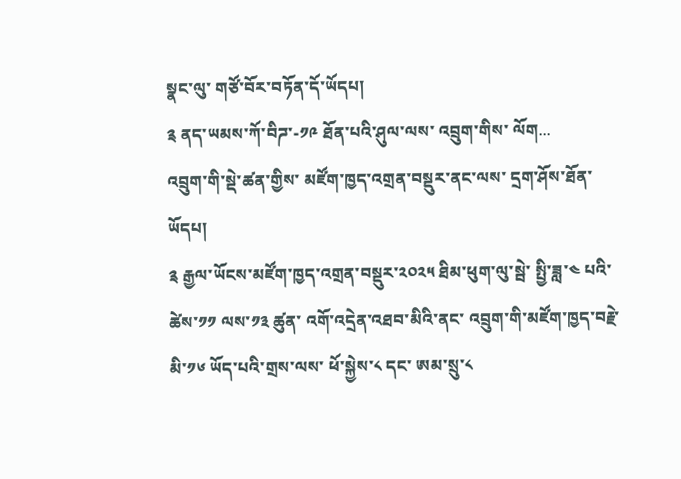སྣང་ལུ་ གཙོ་བོར་བཏོན་དོ་ཡོདཔ།
༉ ནད་ཡམས་ཀོ་བིཌ་-༡༩ ཐོན་པའི་ཤུལ་ལས་ འབྲུག་གིས་ ལོག...
འབྲུག་གི་སྡེ་ཚན་གྱིས་ མཛོག་ཁྱད་འགྲན་བསྡུར་ནང་ལས་ དྲག་ཤོས་ཐོན་ཡོདཔ།
༉ རྒྱལ་ཡོངས་མཛོག་ཁྱད་འགྲན་བསྡུར་༢༠༢༥ ཐིམ་ཕུག་ལུ་སྦེ་ སྤྱི་ཟླ་༤ པའི་ཚེས་༡༡ ལས་༡༣ ཚུན་ འགོ་འདྲེན་འཐབ་མིའི་ནང་ འབྲུག་གི་མཛོག་ཁྱད་བརྗེ་མི་༡༦ ཡོད་པའི་གྲས་ལས་ ཕོ་སྐྱེས་༨ དང་ ཨམ་སྲུ་༨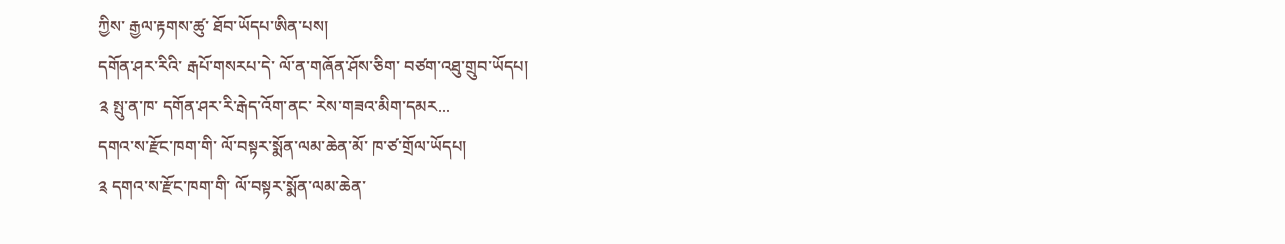ཀྱིས་ རྒྱལ་རྟགས་ཚུ་ ཐོབ་ཡོདཔ་ཨིན་པས།
དགོན་ཤར་རིའི་ རྒཔོ་གསརཔ་དེ་ ལོ་ན་གཞོན་ཤོས་ཅིག་ བཙག་འཐུ་གྲུབ་ཡོདཔ།
༉ སྤུ་ན་ཁ་ དགོན་ཤར་རི་རྒེད་འོག་ནང་ རེས་གཟའ་མིག་དམར...
དགའ་ས་རྫོང་ཁག་གི་ ལོ་བསྟར་སྨོན་ལམ་ཆེན་མོ་ ཁ་ཙ་གྲོལ་ཡོདཔ།
༉ དགའ་ས་རྫོང་ཁག་གི་ ལོ་བསྟར་སྨོན་ལམ་ཆེན་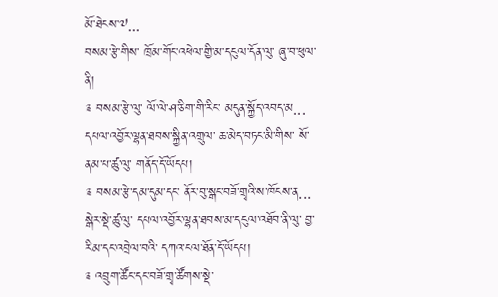མོ་ཐེངས་༧...
བསམ་རྩེ་གིས་ ཁྲོམ་གོང་འཕེལ་གྱི་མ་དངུལ་དོན་ལུ་ ཞུ་བ་ཕུལ་ནི།
༉ བསམ་རྩེ་ལུ་ ལོ་ལེ་ཤ་ཅིག་གི་རིང་ མདུན་སྐྱོད་འབད་མ...
དཔལ་འབྱོར་ལྷན་ཐབས་སྐྱིན་འགྲུལ་ ཆ་མེད་བཏང་མི་གིས་ སོ་ནམ་པ་ཚུ་ལུ་ གནོད་དོ་ཡོདཔ།
༉ བསམ་རྩེ་དམ་དུམ་དང་ ནོར་བུ་སྒང་བཟོ་གྲྭའི་ས་ཁོངས་ན...
སྒེར་སྡེ་ཚུ་ལུ་ དཔལ་འབྱོར་ལྷན་ཐབས་མ་དངུལ་འཐོབ་ནི་ལུ་ བྱ་རིམ་དང་འབྲེལ་བའི་ དཀའ་ངལ་ཐོན་དོ་ཡོདཔ།
༉ འབྲུག་ཚོང་དང་བཟོ་གྲྭ་ཚོགས་སྡེ་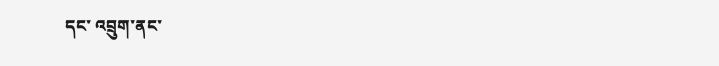དང་ འབྲུག་ནང་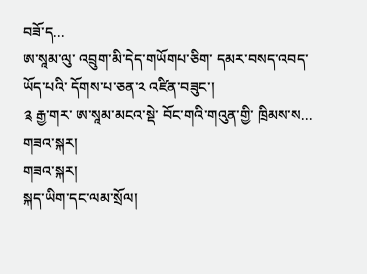བཟོ་ད...
ཨ་སཱམ་ལུ་ འབྲུག་མི་དེད་གཡོགཔ་ཅིག་ དམར་བསད་འབད་ཡོད་པའི་ དོགས་པ་ཅན་༢ འཛིན་བཟུང་།
༉ རྒྱ་གར་ ཨ་སཱམ་མངའ་སྡེ་ བོང་གའི་གའུན་གྱི་ ཁྲིམས་ས...
གཟའ་སྐར།
གཟའ་སྐར།
སྐད་ཡིག་དང་ལམ་སྲོལ།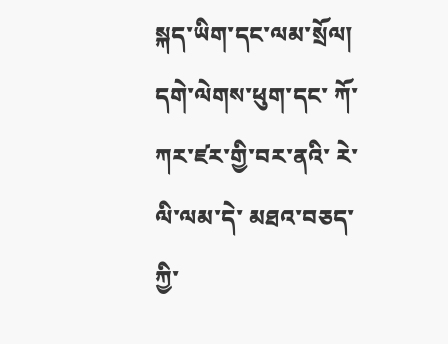སྐད་ཡིག་དང་ལམ་སྲོལ།
དགེ་ལེགས་ཕུག་དང་ ཀོ་ཀར་ཛར་གྱི་བར་ནའི་ རེ་ལི་ལམ་དེ་ མཐའ་བཅད་ཀྱི་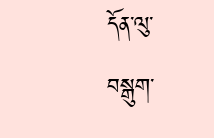དོན་ལུ་ བསྒུག་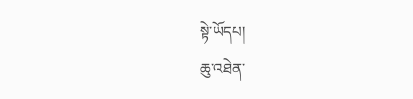སྟེ་ཡོདཔ།
ཆུ་འཐེན་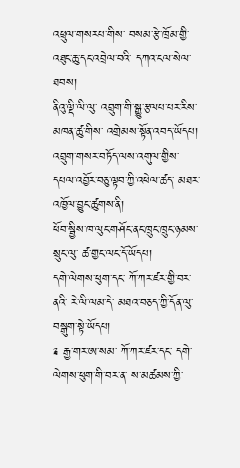འཕྲུལ་གསརཔ་གིས་ བསམ་རྩེ་ཁྲོམ་གྱི་ འཐུང་ཆུ་དང་འབྲེལ་བའི་ དཀའ་ངལ་སེལ་ཐབས།
ནིའུ་ལྡི་ལི་ལུ་ འབྲུག་གི་སྒྱུ་རྩལཔ་པར་རིས་མཁན་ཚུ་གིས་ འགྲེམས་སྟོན་འབད་ཡོདཔ།
འབྲུག་གསར་བཏོད་ལས་འགུལ་གྱིས་ དཔལ་འབྱོར་བཅུ་ལྟབ་ཀྱི་འཕེལ་ཚད་ མཐར་འཁྱོལ་བྱུང་ཚུགས་ནི།
ཕོབ་སྦྱིས་ཁ་ལུང་གཤོང་ནང་ཁྲུང་ཁྲུང་ཉམས་སྲུང་ལུ་ ཚ་གྱང་ལང་དོ་ཡོདཔ།
དགེ་ལེགས་ཕུག་དང་ ཀོ་ཀར་ཛར་གྱི་བར་ནའི་ རེ་ལི་ལམ་དེ་ མཐའ་བཅད་ཀྱི་དོན་ལུ་ བསྒུག་སྟེ་ཡོདཔ།
༉ རྒྱ་གར་ཨ་སམ་ ཀོ་ཀར་ཛར་དང་ དགེ་ལེགས་ཕུག་གི་བར་ན་ ས་མཚམས་ཀྱི་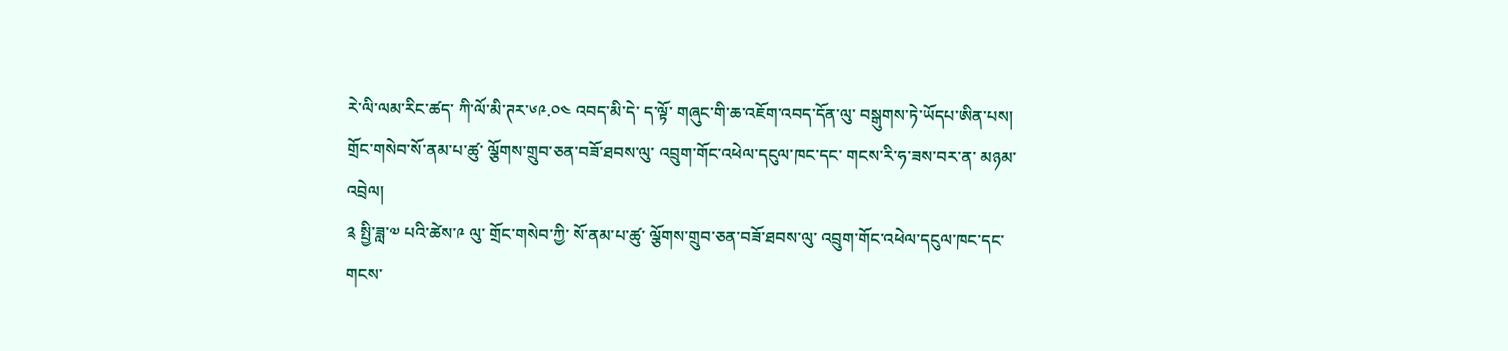རེ་ལི་ལམ་རིང་ཚད་ ཀི་ལོ་མི་ཊར་༦༩.༠༤ འབད་མི་དེ་ ད་ལྟོ་ གཞུང་གི་ཆ་འཇོག་འབད་དོན་ལུ་ བསྒུགས་ཏེ་ཡོདཔ་ཨིན་པས།
གྲོང་གསེབ་སོ་ནམ་པ་ཚུ་ ལྕོགས་གྲུབ་ཅན་བཟོ་ཐབས་ལུ་ འབྲུག་གོང་འཕེལ་དངུལ་ཁང་དང་ གངས་རི་ཧ་ཟས་བར་ན་ མཉམ་འབྲེལ།
༉ སྤྱི་ཟླ་༧ པའི་ཚེས་༩ ལུ་ གྲོང་གསེབ་ཀྱི་ སོ་ནམ་པ་ཚུ་ ལྕོགས་གྲུབ་ཅན་བཟོ་ཐབས་ལུ་ འབྲུག་གོང་འཕེལ་དངུལ་ཁང་དང་ གངས་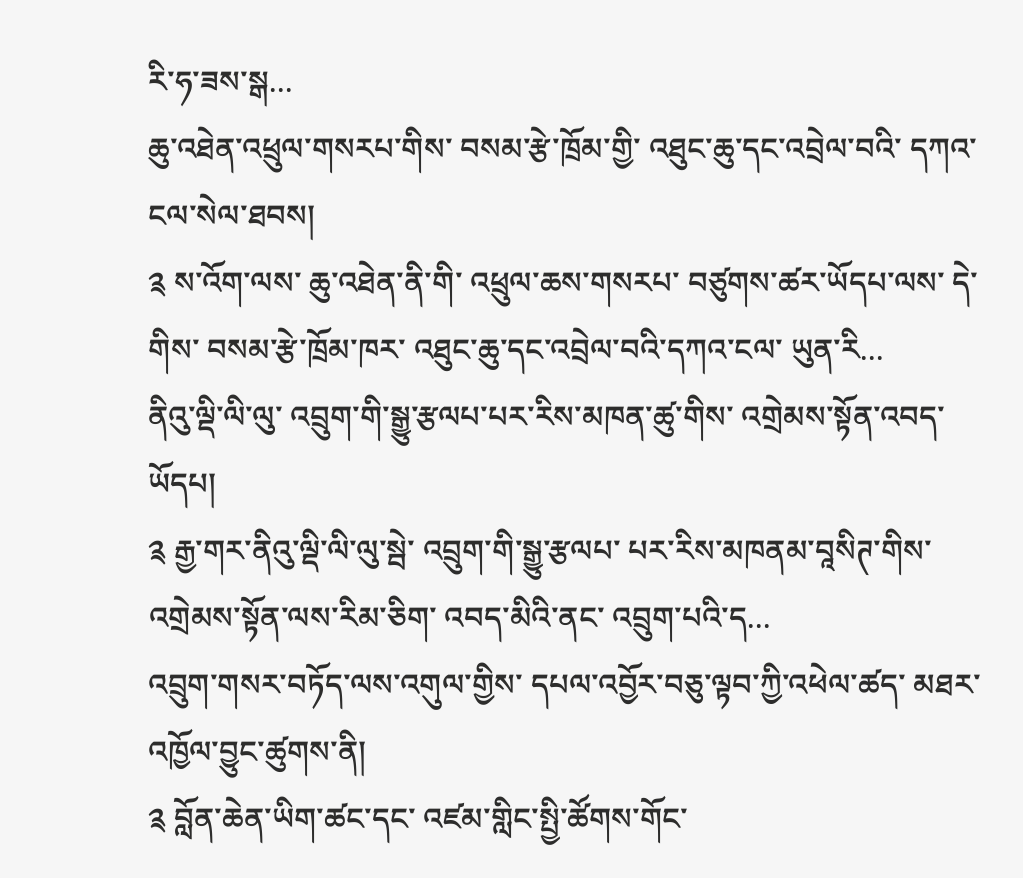རི་ཧ་ཟས་སྒ...
ཆུ་འཐེན་འཕྲུལ་གསརཔ་གིས་ བསམ་རྩེ་ཁྲོམ་གྱི་ འཐུང་ཆུ་དང་འབྲེལ་བའི་ དཀའ་ངལ་སེལ་ཐབས།
༉ ས་འོག་ལས་ ཆུ་འཐེན་ནི་གི་ འཕྲུལ་ཆས་གསརཔ་ བཙུགས་ཚར་ཡོདཔ་ལས་ དེ་གིས་ བསམ་རྩེ་ཁྲོམ་ཁར་ འཐུང་ཆུ་དང་འབྲེལ་བའི་དཀའ་ངལ་ ཡུན་རི...
ནིའུ་ལྡི་ལི་ལུ་ འབྲུག་གི་སྒྱུ་རྩལཔ་པར་རིས་མཁན་ཚུ་གིས་ འགྲེམས་སྟོན་འབད་ཡོདཔ།
༉ རྒྱ་གར་ནིའུ་ལྡི་ལི་ལུ་སྦེ་ འབྲུག་གི་སྒྱུ་རྩལཔ་ པར་རིས་མཁནམ་བཱསིཊ་གིས་ འགྲེམས་སྟོན་ལས་རིམ་ཅིག་ འབད་མིའི་ནང་ འབྲུག་པའི་ད...
འབྲུག་གསར་བཏོད་ལས་འགུལ་གྱིས་ དཔལ་འབྱོར་བཅུ་ལྟབ་ཀྱི་འཕེལ་ཚད་ མཐར་འཁྱོལ་བྱུང་ཚུགས་ནི།
༉ བློན་ཆེན་ཡིག་ཚང་དང་ འཛམ་གླིང་སྤྱི་ཚོགས་གོང་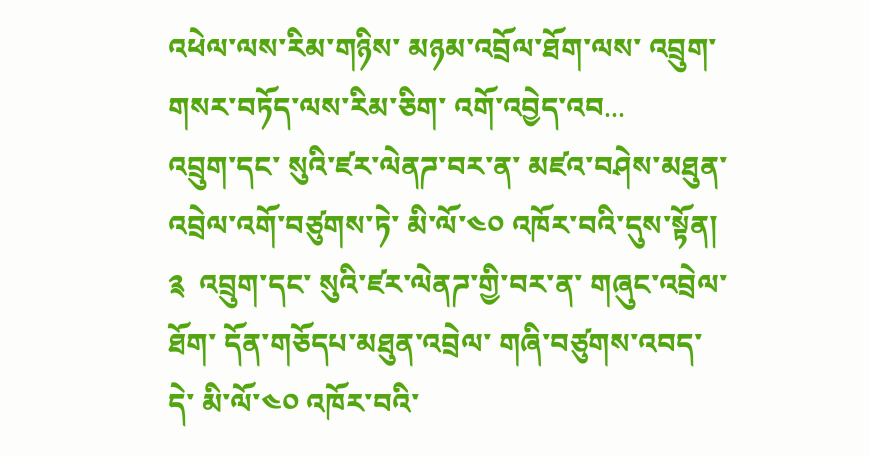འཕེལ་ལས་རིམ་གཉིས་ མཉམ་འབྲོལ་ཐོག་ལས་ འབྲུག་གསར་བཏོད་ལས་རིམ་ཅིག་ འགོ་འབྱེད་འབ...
འབྲུག་དང་ སུའི་ཛར་ལེནཌ་བར་ན་ མཛའ་བཤེས་མཐུན་འབྲེལ་འགོ་བཙུགས་ཏེ་ མི་ལོ་༤༠ འཁོར་བའི་དུས་སྟོན།
༉  འབྲུག་དང་ སུའི་ཛར་ལེནཌ་གྱི་བར་ན་ གཞུང་འབྲེལ་ཐོག་ དོན་གཅོདཔ་མཐུན་འབྲེལ་ གཞི་བཙུགས་འབད་དེ་ མི་ལོ་༤༠ འཁོར་བའི་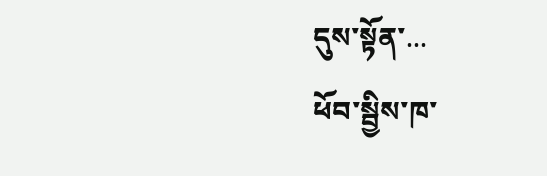དུས་སྟོན་...
ཕོབ་སྦྱིས་ཁ་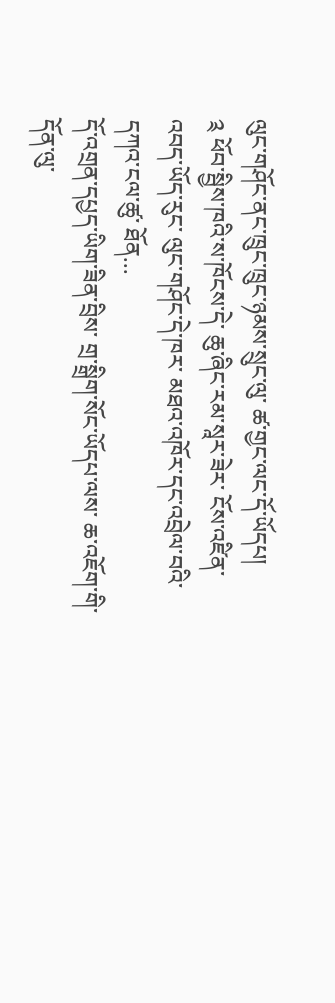ལུང་གཤོང་ནང་ཁྲུང་ཁྲུང་ཉམས་སྲུང་ལུ་ ཚ་གྱང་ལང་དོ་ཡོདཔ།
༉ ཕོབ་སྦྱིས་ཁའི་ས་ཁོངས་དེ་ ཆུ་ཞིང་རམ་སཱར་ཟེར་ ངོས་འཛིན་འབད་ཡོད་རུང་ ལུང་གཤོང་དེ་ཁར་ མཐའ་འཁོར་དང་འབྲེལ་བའི་དཀའ་ངལ་ཚུ་ ཐོན...
དོ་འགྲན་དཔྱད་ཡིག་ཟིན་བྲིས་ གྲ་སྒྲིག་སོང་ཡོདཔ་ལས་ ཆ་འཇོག་གི་དོན་ལུ་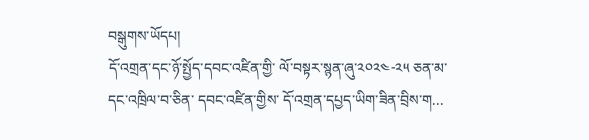བསྒུགས་ཡོདཔ།
དོ་འགྲན་དང་ཉོ་སྤྱོད་དབང་འཛིན་གྱི་ ལོ་བསྟར་སྙན་ཞུ་༢༠༢༤-༢༥ ཅན་མ་དང་འཁྲིལ་བ་ཅིན་ དབང་འཛིན་གྱིས་ དོ་འགྲན་དཔྱད་ཡིག་ཟིན་བྲིས་ག...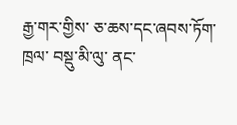རྒྱ་གར་གྱིས་ ཅ་ཆས་དང་ཞབས་ཏོག་ཁྲལ་ བསྡུ་མི་ལུ་ ནང་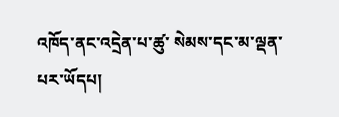འཁོད་ནང་འདྲེན་པ་ཚུ་ སེམས་དང་མ་ལྡན་པར་ཡོདཔ།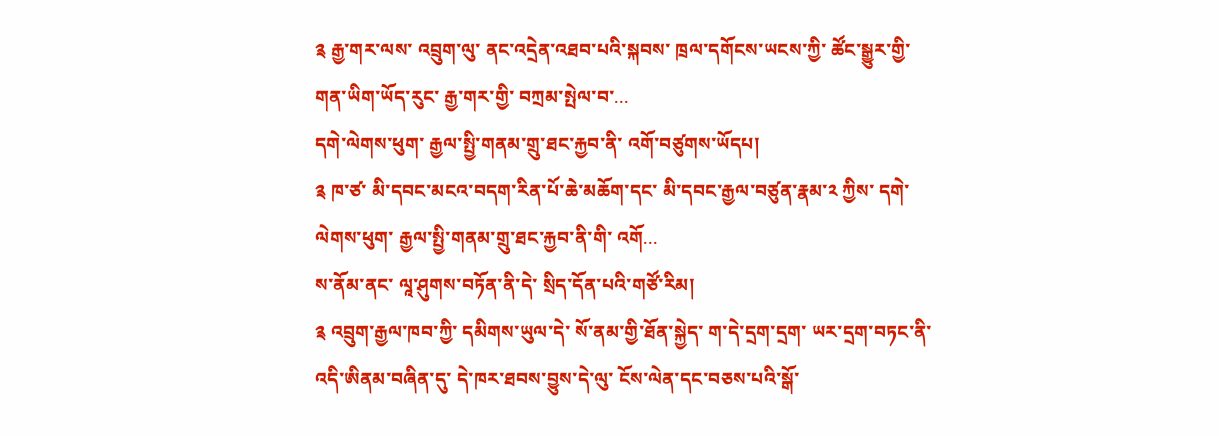༉ རྒྱ་གར་ལས་ འབྲུག་ལུ་ ནང་འདྲེན་འཐབ་པའི་སྐབས་ ཁྲལ་དགོངས་ཡངས་ཀྱི་ ཚོང་སྒྱུར་གྱི་ གན་ཡིག་ཡོད་རུང་ རྒྱ་གར་གྱི་ བཀྲམ་སྤེལ་བ་...
དགེ་ལེགས་ཕུག་ རྒྱལ་སྤྱི་གནམ་གྲུ་ཐང་རྐྱབ་ནི་ འགོ་བཙུགས་ཡོདཔ།
༉ ཁ་ཙ་ མི་དབང་མངའ་བདག་རིན་པོ་ཆེ་མཆོག་དང་ མི་དབང་རྒྱལ་བཙུན་རྣམ་༢ ཀྱིས་ དགེ་ལེགས་ཕུག་ རྒྱལ་སྤྱི་གནམ་གྲུ་ཐང་རྐྱབ་ནི་གི་ འགོ...
ས་ནོམ་ནང་ ལཱ་ཤུགས་བཏོན་ནི་དེ་ སྲིད་དོན་པའི་གཙོ་རིམ།
༉ འབྲུག་རྒྱལ་ཁབ་ཀྱི་ དམིགས་ཡུལ་དེ་ སོ་ནམ་གྱི་ཐོན་སྐྱེད་ ག་དེ་དྲག་དྲག་ ཡར་དྲག་བཏང་ནི་འདི་ཨིནམ་བཞིན་དུ་ དེ་ཁར་ཐབས་བྱུས་དེ་ལུ་ ངོས་ལེན་དང་བཅས་པའི་སྒོ་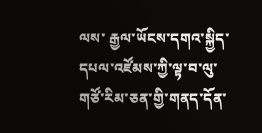ལས་ རྒྱལ་ཡོངས་དགའ་སྐྱིད་དཔལ་འཛོམས་ཀྱི་ལྟ་བ་ལུ་ གཙོ་རིམ་ཅན་གྱི་གནད་དོན་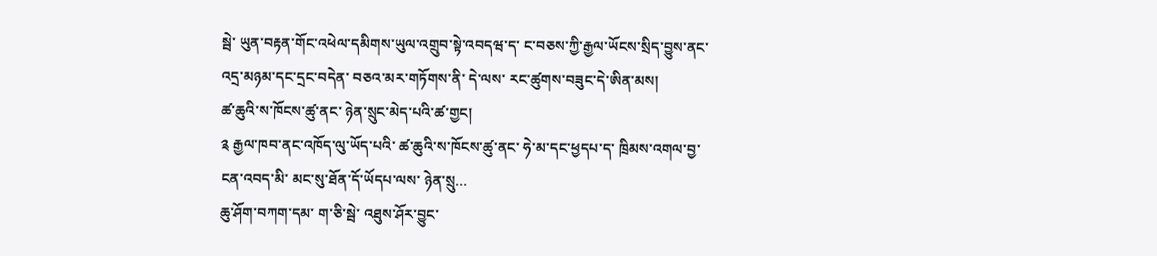སྦེ་ ཡུན་བརྟན་གོང་འཕེལ་དམིགས་ཡུལ་འགྲུབ་སྟེ་འབདཝ་ད་ ང་བཅས་ཀྱི་རྒྱལ་ཡོངས་སྲིད་བྱུས་ནང་ འདྲ་མཉམ་དང་དྲང་བདེན་ བཅའ་མར་གཏོགས་ནི་ དེ་ལས་ རང་ཚུགས་བཟུང་དེ་ཨིན་མས།
ཚ་ཆུའི་ས་ཁོངས་ཚུ་ནང་ ཉེན་སྲུང་མེད་པའི་ཚ་གྱང།
༉ རྒྱལ་ཁབ་ནང་འཁོད་ལུ་ཡོད་པའི་ ཚ་ཆུའི་ས་ཁོངས་ཚུ་ནང་ ཧེ་མ་དང་ཕྱདཔ་ད་ ཁྲིམས་འགལ་བྱ་ངན་འབད་མི་ མང་སུ་ཐོན་དོ་ཡོདཔ་ལས་ ཉེན་སྲུ...
ཆུ་ཤོག་བཀག་དམ་ ག་ཅི་སྦེ་ འཐུས་ཤོར་བྱུང་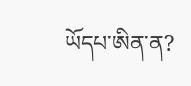ཡོདཔ་ཨིན་ན?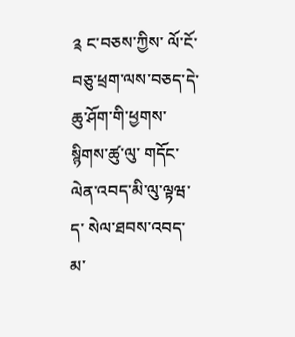༉ ང་བཅས་ཀྱིས་ ལོ་ངོ་བཅུ་ཕྲག་ལས་བཅད་དེ་ ཆུ་ཤོག་གི་ཕྱགས་སྙིགས་ཚུ་ལུ་ གདོང་ལེན་འབད་མི་ལུ་ལྟཝ་ད་ སེལ་ཐབས་འབད་མ་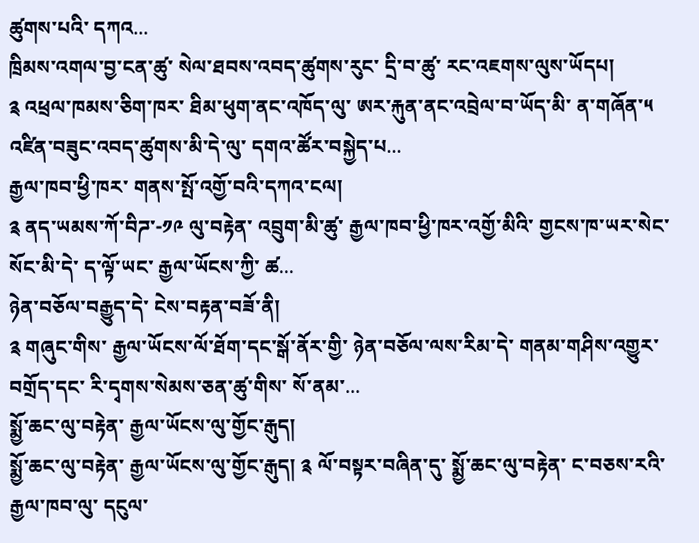ཚུགས་པའི་ དཀའ...
ཁྲིམས་འགལ་བྱ་ངན་ཚུ་ སེལ་ཐབས་འབད་ཚུགས་རུང་ དྲི་བ་ཚུ་ རང་འཇགས་ལུས་ཡོདཔ།
༉ འཕྲལ་ཁམས་ཅིག་ཁར་ ཐིམ་ཕུག་ནང་འཁོད་ལུ་ ཨར་རྐུན་ནང་འབྲེལ་བ་ཡོད་མི་ ན་གཞོན་༥ འཛིན་བཟུང་འབད་ཚུགས་མི་དེ་ལུ་ དགའ་ཚོར་བསྐྱེད་པ...
རྒྱལ་ཁབ་ཕྱི་ཁར་ གནས་སྤོ་འགྱོ་བའི་དཀའ་ངལ།
༉ ནད་ཡམས་ཀོ་བིཌ་-༡༩ ལུ་བརྟེན་ འབྲུག་མི་ཚུ་ རྒྱལ་ཁབ་ཕྱི་ཁར་འགྱོ་མིའི་ གྱངས་ཁ་ཡར་སེང་སོང་མི་དེ་ ད་ལྟོ་ཡང་ རྒྱལ་ཡོངས་ཀྱི་ ཚ...
ཉེན་བཅོལ་བརྒྱུད་དེ་ ངེས་བརྟན་བཟོ་ནི།
༉ གཞུང་གིས་ རྒྱལ་ཡོངས་ལོ་ཐོག་དང་སྒོ་ནོར་གྱི་ ཉེན་བཅོལ་ལས་རིམ་དེ་ གནམ་གཤིས་འགྱུར་བགྲོད་དང་ རི་དྭགས་སེམས་ཅན་ཚུ་གིས་ སོ་ནམ་...
སྨྱོ་ཆང་ལུ་བརྟེན་ རྒྱལ་ཡོངས་ལུ་གྱོང་རྒུད།
སྨྱོ་ཆང་ལུ་བརྟེན་ རྒྱལ་ཡོངས་ལུ་གྱོང་རྒུད། ༉ ལོ་བསྟར་བཞིན་དུ་ སྨྱོ་ཆང་ལུ་བརྟེན་ ང་བཅས་རའི་རྒྱལ་ཁབ་ལུ་ དངུལ་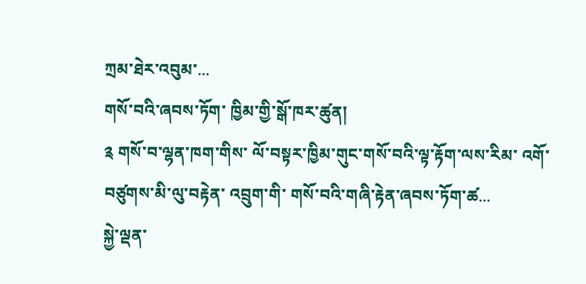ཀྲམ་ཐེར་འབུམ་...
གསོ་བའི་ཞབས་ཏོག་ ཁྱིམ་གྱི་སྒོ་ཁར་ཚུན།
༉ གསོ་བ་ལྷན་ཁག་གིས་ ལོ་བསྟར་ཁྱིམ་གུང་གསོ་བའི་ལྟ་རྟོག་ལས་རིམ་ འགོ་བཙུགས་མི་ལུ་བརྟེན་ འབྲུག་གི་ གསོ་བའི་གཞི་རྟེན་ཞབས་ཏོག་ཚ...
སྐྱེ་ལྡན་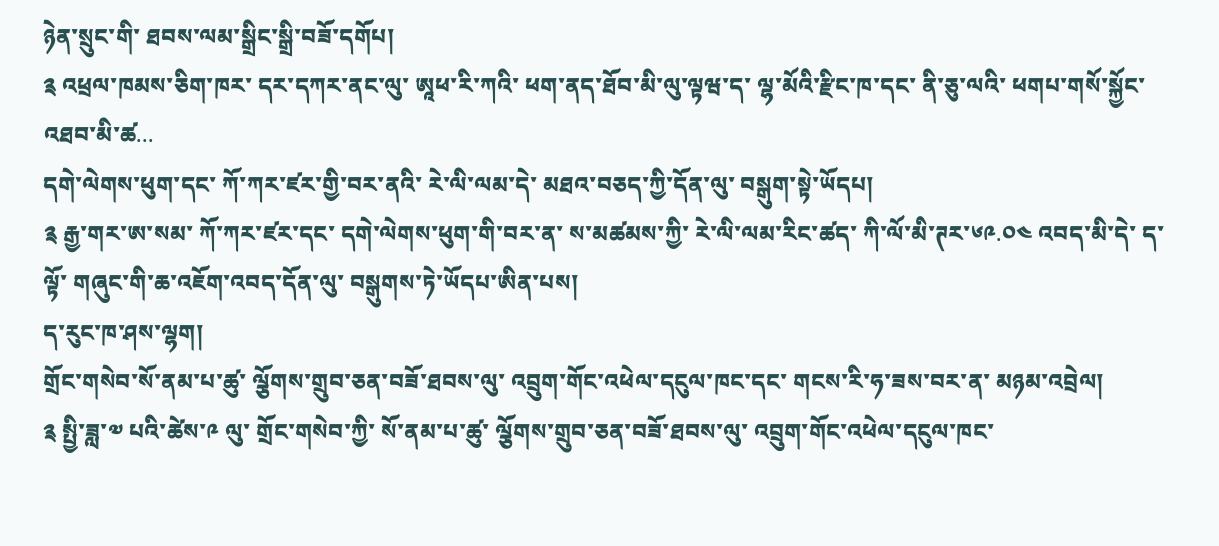ཉེན་སྲུང་གི་ ཐབས་ལམ་སྒྲིང་སྒྲི་བཟོ་དགོཔ།
༉ འཕྲལ་ཁམས་ཅིག་ཁར་ དར་དཀར་ནང་ལུ་ ཨཱཕ་རི་ཀའི་ ཕག་ནད་ཐོབ་མི་ལུ་ལྟཝ་ད་ ལྷ་མོའི་རྫིང་ཁ་དང་ ནི་ཅུ་ལའི་ ཕགཔ་གསོ་སྐྱོང་འཐབ་མི་ཚ...
དགེ་ལེགས་ཕུག་དང་ ཀོ་ཀར་ཛར་གྱི་བར་ནའི་ རེ་ལི་ལམ་དེ་ མཐའ་བཅད་ཀྱི་དོན་ལུ་ བསྒུག་སྟེ་ཡོདཔ།
༉ རྒྱ་གར་ཨ་སམ་ ཀོ་ཀར་ཛར་དང་ དགེ་ལེགས་ཕུག་གི་བར་ན་ ས་མཚམས་ཀྱི་ རེ་ལི་ལམ་རིང་ཚད་ ཀི་ལོ་མི་ཊར་༦༩.༠༤ འབད་མི་དེ་ ད་ལྟོ་ གཞུང་གི་ཆ་འཇོག་འབད་དོན་ལུ་ བསྒུགས་ཏེ་ཡོདཔ་ཨིན་པས།
ད་རུང་ཁ་ཤས་ལྷག།
གྲོང་གསེབ་སོ་ནམ་པ་ཚུ་ ལྕོགས་གྲུབ་ཅན་བཟོ་ཐབས་ལུ་ འབྲུག་གོང་འཕེལ་དངུལ་ཁང་དང་ གངས་རི་ཧ་ཟས་བར་ན་ མཉམ་འབྲེལ།
༉ སྤྱི་ཟླ་༧ པའི་ཚེས་༩ ལུ་ གྲོང་གསེབ་ཀྱི་ སོ་ནམ་པ་ཚུ་ ལྕོགས་གྲུབ་ཅན་བཟོ་ཐབས་ལུ་ འབྲུག་གོང་འཕེལ་དངུལ་ཁང་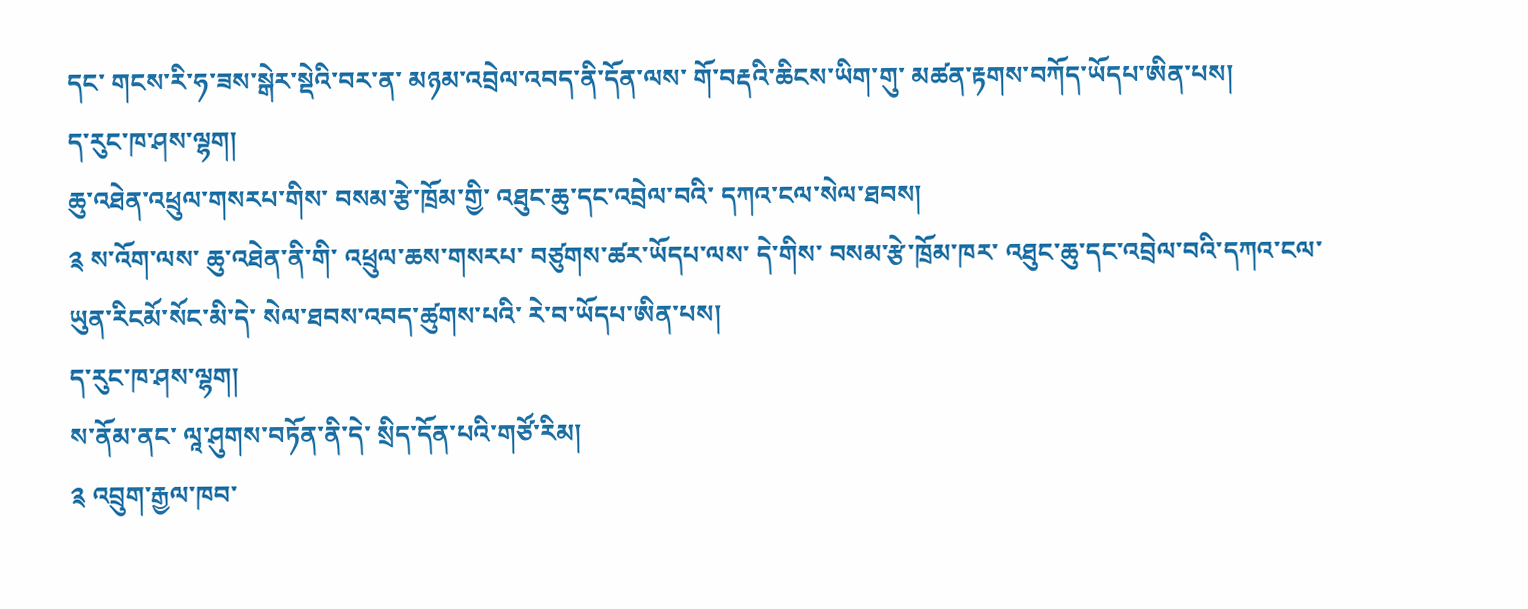དང་ གངས་རི་ཧ་ཟས་སྒེར་སྡེའི་བར་ན་ མཉམ་འབྲེལ་འབད་ནི་དོན་ལས་ གོ་བརྡའི་ཆིངས་ཡིག་གུ་ མཚན་རྟགས་བཀོད་ཡོདཔ་ཨིན་པས།
ད་རུང་ཁ་ཤས་ལྷག།
ཆུ་འཐེན་འཕྲུལ་གསརཔ་གིས་ བསམ་རྩེ་ཁྲོམ་གྱི་ འཐུང་ཆུ་དང་འབྲེལ་བའི་ དཀའ་ངལ་སེལ་ཐབས།
༉ ས་འོག་ལས་ ཆུ་འཐེན་ནི་གི་ འཕྲུལ་ཆས་གསརཔ་ བཙུགས་ཚར་ཡོདཔ་ལས་ དེ་གིས་ བསམ་རྩེ་ཁྲོམ་ཁར་ འཐུང་ཆུ་དང་འབྲེལ་བའི་དཀའ་ངལ་ ཡུན་རིངམོ་སོང་མི་དེ་ སེལ་ཐབས་འབད་ཚུགས་པའི་ རེ་བ་ཡོདཔ་ཨིན་པས།
ད་རུང་ཁ་ཤས་ལྷག།
ས་ནོམ་ནང་ ལཱ་ཤུགས་བཏོན་ནི་དེ་ སྲིད་དོན་པའི་གཙོ་རིམ།
༉ འབྲུག་རྒྱལ་ཁབ་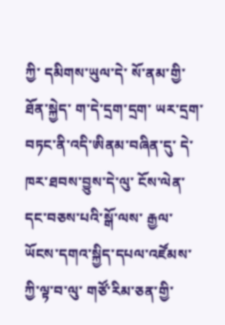ཀྱི་ དམིགས་ཡུལ་དེ་ སོ་ནམ་གྱི་ཐོན་སྐྱེད་ ག་དེ་དྲག་དྲག་ ཡར་དྲག་བཏང་ནི་འདི་ཨིནམ་བཞིན་དུ་ དེ་ཁར་ཐབས་བྱུས་དེ་ལུ་ ངོས་ལེན་དང་བཅས་པའི་སྒོ་ལས་ རྒྱལ་ཡོངས་དགའ་སྐྱིད་དཔལ་འཛོམས་ཀྱི་ལྟ་བ་ལུ་ གཙོ་རིམ་ཅན་གྱི་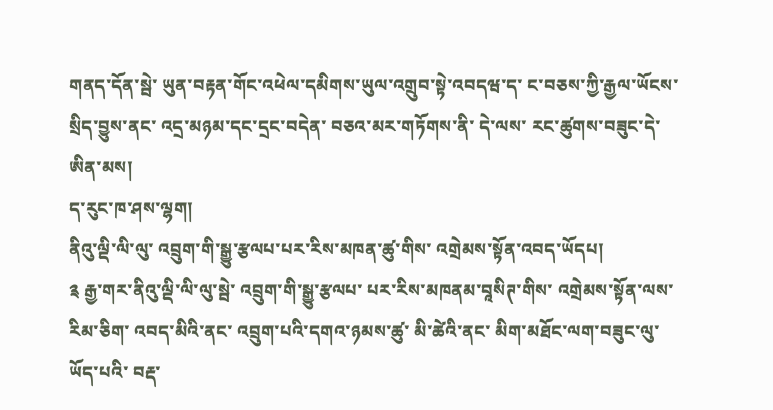གནད་དོན་སྦེ་ ཡུན་བརྟན་གོང་འཕེལ་དམིགས་ཡུལ་འགྲུབ་སྟེ་འབདཝ་ད་ ང་བཅས་ཀྱི་རྒྱལ་ཡོངས་སྲིད་བྱུས་ནང་ འདྲ་མཉམ་དང་དྲང་བདེན་ བཅའ་མར་གཏོགས་ནི་ དེ་ལས་ རང་ཚུགས་བཟུང་དེ་ཨིན་མས།
ད་རུང་ཁ་ཤས་ལྷག།
ནིའུ་ལྡི་ལི་ལུ་ འབྲུག་གི་སྒྱུ་རྩལཔ་པར་རིས་མཁན་ཚུ་གིས་ འགྲེམས་སྟོན་འབད་ཡོདཔ།
༉ རྒྱ་གར་ནིའུ་ལྡི་ལི་ལུ་སྦེ་ འབྲུག་གི་སྒྱུ་རྩལཔ་ པར་རིས་མཁནམ་བཱསིཊ་གིས་ འགྲེམས་སྟོན་ལས་རིམ་ཅིག་ འབད་མིའི་ནང་ འབྲུག་པའི་དགའ་ཉམས་ཚུ་ མི་ཚེའི་ནང་ མིག་མཐོང་ལག་བཟུང་ལུ་ཡོད་པའི་ བརྡ་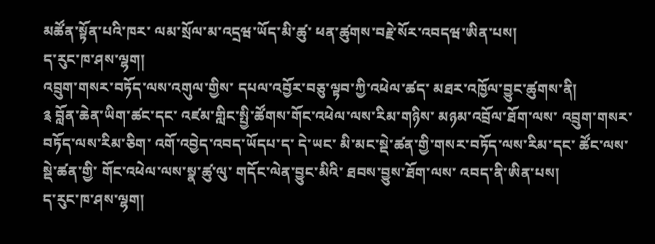མཚོན་སྟོན་པའི་ཁར་ ལམ་སྲོལ་མ་འདྲཝ་ཡོད་མི་ཚུ་ ཕན་ཚུགས་བརྗེ་སོར་འབདཝ་ཨིན་པས།
ད་རུང་ཁ་ཤས་ལྷག།
འབྲུག་གསར་བཏོད་ལས་འགུལ་གྱིས་ དཔལ་འབྱོར་བཅུ་ལྟབ་ཀྱི་འཕེལ་ཚད་ མཐར་འཁྱོལ་བྱུང་ཚུགས་ནི།
༉ བློན་ཆེན་ཡིག་ཚང་དང་ འཛམ་གླིང་སྤྱི་ཚོགས་གོང་འཕེལ་ལས་རིམ་གཉིས་ མཉམ་འབྲོལ་ཐོག་ལས་ འབྲུག་གསར་བཏོད་ལས་རིམ་ཅིག་ འགོ་འབྱེད་འབད་ཡོདཔ་ད་ དེ་ཡང་ མི་མང་སྡེ་ཚན་གྱི་གསར་བཏོད་ལས་རིམ་དང་ ཚོང་ལས་སྡེ་ཚན་གྱི་ གོང་འཕེལ་ལས་སྣ་ཚུ་ལུ་ གདོང་ལེན་བྱུང་མིའི་ ཐབས་བྱུས་ཐོག་ལས་ འབད་ནི་ཨིན་པས།
ད་རུང་ཁ་ཤས་ལྷག།